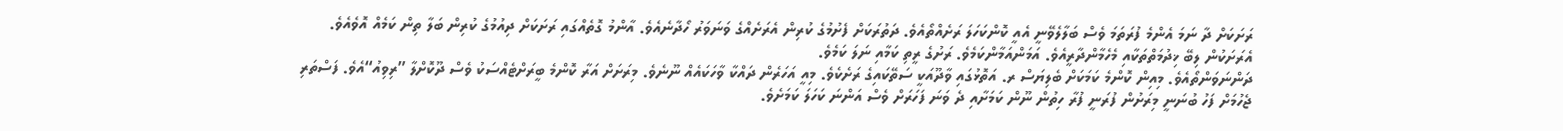ރަށަކަށް ދާ ނަމަ އެންމެ ފުރަތަމަ ވެސް ބަލާލެވޭނީ އެއީ ކޮންކަހަލަ ރަށެއްތޯއެވެ. ދަތުރަކަށް ފެށުމުގެ ކުރިން އެރަށެއްގެ ވަނަވަރު ހޯދާނެއެވެ. އާންމު ގޮތެއްގައި ރަށަކަށް ދިއުމުގެ ކުރިން ބަލާ ތިން ކަމެއް އޮވެއެވެ. އެރަށަކުން ލިބޭ ޚިދުމަތްތަކާއި މެހެމާންދާރީއެވެ. އަމަންއަމާންކަމެވެ. ރަށުގެ ރީތި ކަމާއި ނަލަ ކަމެވެ.
ދަންނަވަންތޯއެވެ. މިއިން ކޮންމެ ކަމަކަށް ބެލިޔަސް ރ. އަތޮޅުގައި ވާދޫއަކީ ސަތޭކައިގެ ރަށެކެވެ. މިއީ އަހަރެން ދައްކާ ވާހަކައެއް ނޫނެވެ. މިރަށަށް އަރާ ކޮންމެ ބީރަށްޓެއްސަކު ވެސް ދޫކޮށްލާ ”ރިވިއު“އެވެ. ފަސްތަރި ޖެހުމަށް ފަހު ބުނަނީ މިރަށުން ފުރަނީ ފުރާ ހިތުން ނޫން ކަމަށާއި ދެ ވަނަ ފަހަރަށް ވެސް އަންނަ ކަހަލަ ކަމަށެވެ.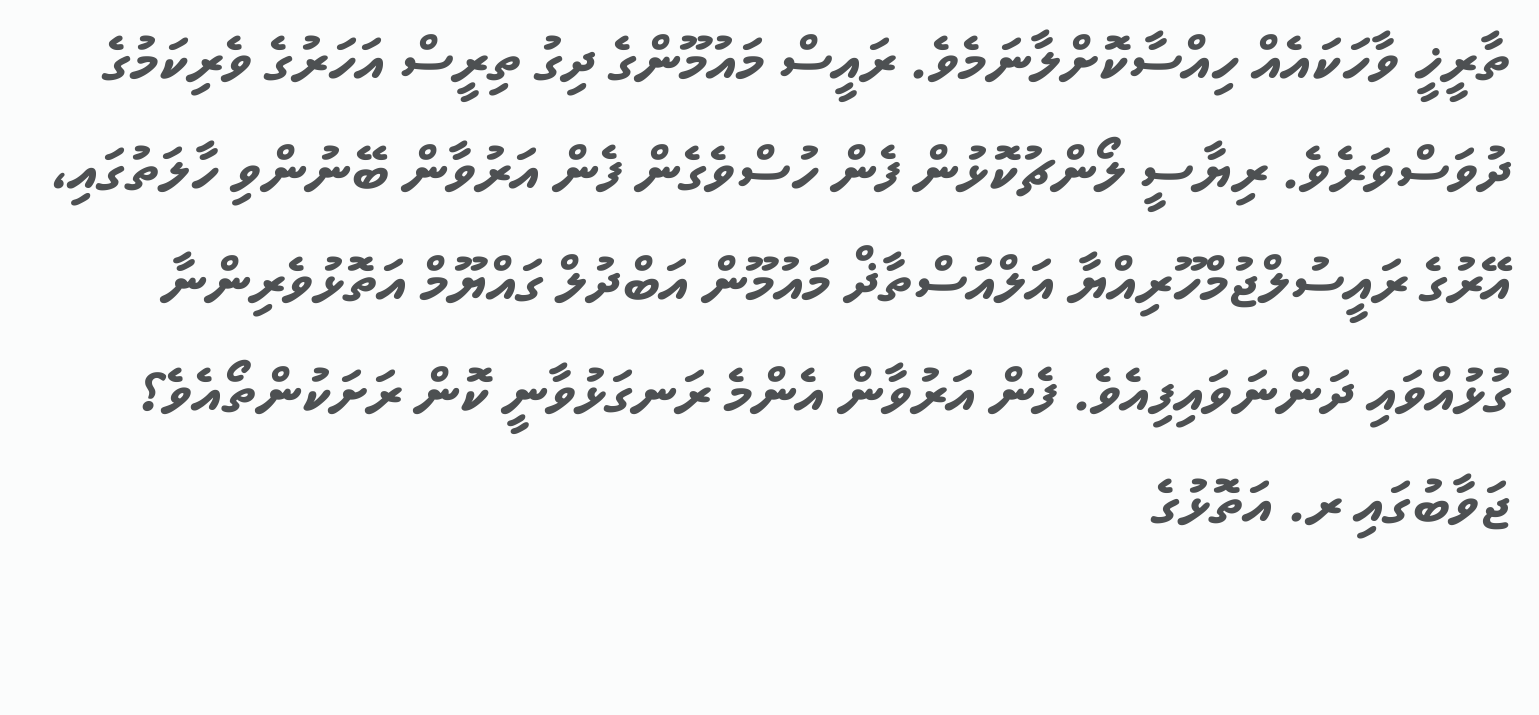ތާރީޚީ ވާހަކައެއް ހިއްސާކޮށްލާނަމެވެ. ރައީސް މައުމޫންގެ ދިގު ތިރީސް އަހަރުގެ ވެރިކަމުގެ ދުވަސްވަރެވެ. ރިޔާސީ ލޯންޗުކޮޅުން ފެން ހުސްވެގެން ފެން އަރުވާން ބޭނުންވި ހާލަތުގައި، އޭރުގެ ރައީސުލްޖުމްހޫރިއްޔާ އަލްއުސްތާޛް މައުމޫން އަބްދުލް ގައްޔޫމް އަތޮޅުވެރިންނާ ގުޅުއްވައި ދަންނަވައިފިއެވެ. ފެން އަރުވާން އެންމެ ރަނގަޅުވާނީ ކޮން ރަށަކުންތޯއެވެ؟ ޖަވާބުގައި ރ. އަތޮޅުގެ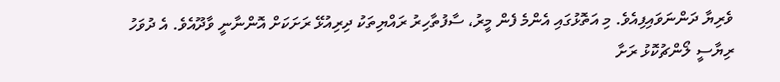ވެރިޔާ ދަންނަވައިފިއެވެ. މި އަތޮޅުގައި އެންމެ ފެން މީރު، ސާފުތާހިރު ރައްޔިތަކު ދިރިއުޅޭ ރަށަކަށް އޮންނާނީ ވާދޫއެވެ. އެ ދުވަހު ރިޔާސީ ލޯންޗުކޮޅު ރަށާ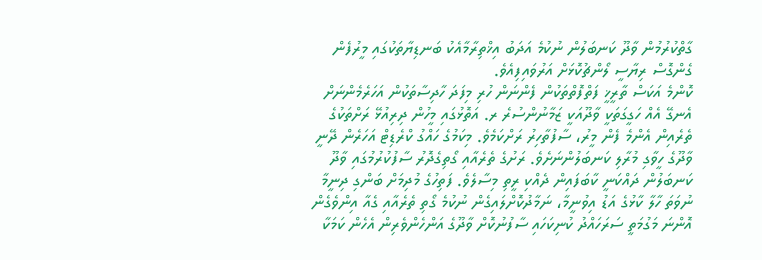ގާތްކުރުމުން ވާދޫ ކަނބަލުން ނުކުމެ އަދަބު އިޚްތިރާމާއެކު ބަނޑިޔާތަކުގައި މީރުފެން ގެންގޮސް ރިޔާސީ ލޯންޗުކޮޅަށް އަރުވައިފިއެވެ.
ކޮންމެ އަކަސް ތާރީޚީ ފަތްފޮތްތަކުން ފެންނަން ހުރި މިފަދަ ހާދިސާތަކުން އަހަރެމެންނަށް އެނގޭ އެއް ހަގީގަތަކީ ވާދޫއަކީ ޒަމާނުންސުރެ ރ. އަތޮޅުގައި މީހުން ދިރިއުޅޭ ރަށްތަކުގެ ތެރެއިން އެންމެ ފެން މީރު، ސާފުތާހިރު ރަށްކަމެވެ. މިކަމުގެ ހައްގު ކްރެޑިޓް އަހަރެން ދޭނީ ވާދޫގެ ހީވާގި މުރާލި ކަނބަލުންނަށެވެ. ރަށުގެ ތެރެއާއި ގޯތިގެދޮރު ސާފުކުރުމުގައި ވާދޫ ކަނބަލުން ދައްކަނީ ކާބަފައިން ދެއްކި ރީތި މިސާލެވެ. ފަތިހުގެ މުދިމަށް ބަންގި ދިނީމާ ނުވަތަ ހާލާ ކާޅުގެ އަޑު އިވުނީމާ، ނަމާދުކޮށްލައިގެން ނުކުމެ ގޯތި ތެރެއާއި ގެއާ އިންވެގެން އޮންނަ މަގުމަތީ ސަރަހައްދު ކުނިކަހައި ސާފުނުކޮށް ވާދޫގެ އަންހެންވެރިން އެހެން ކަމަކާ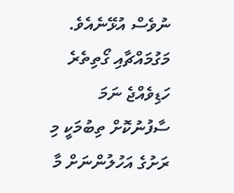ނުވެސް އުޅޭނެއެވެ. މަގުމައްޗާއި ގޯތިތެރެ ހަޑިވެއްޖެ ނަމަ ސާފުނުކޮށް ތިބުމަކީ މި ރަށުގެ އަހުލުންނަށް މާ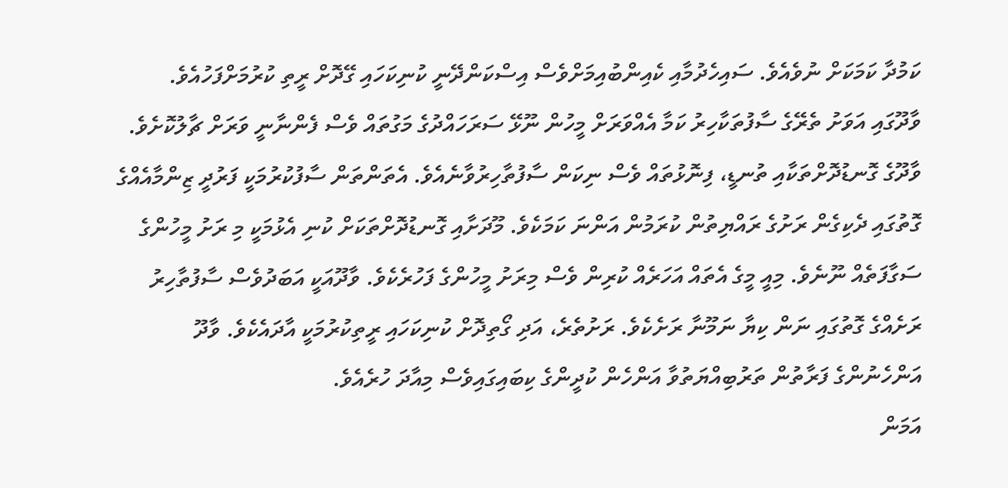ކަމުދާ ކަމަކަށް ނުވެއެވެ. ސައިހެދުމާއި ކެއިންބުއިމަށްވެސް އިސްކަންދޭނީ ކުނިކަހައި ގޭދޮށް ރީތި ކުރުމަށްފަހުއެވެ.
ވާދޫގައި އަވަށު ތެރޭގެ ސާފުތަކާހިރު ކަމާ އެއްވަރަށް މީހުން ނޫޅޭ ސަރަހައްދުގެ މަގުތައް ވެސް ފެންނާނީ ވަރަށް ޗާލުކޮށެވެ. ވާދޫގެ ގޮނޑުދޮށްތަކާއި ތުނޑީ، ފިނޮޅުތައް ވެސް ނިކަން ސާފުތާހިރުވާނެއެވެ. އެތަންތަން ސާފުކުރުމަކީ ފަރުދީ ޒިންމާއެއްގެ ގޮތުގައި ދެކިގެން ރަށުގެ ރައްޔިތުން ކުރަމުން އަންނަ ކަމަކެވެ. މޫދަށާއި ގޮނޑުދޮށްތަކަށް ކުނި އެޅުމަކީ މި ރަށު މީހުންގެ ސަގާފަތެއް ނޫނެވެ. މިއީ މީގެ އެތައް އަހަރެއް ކުރިން ވެސް މިރަށު މީހުންގެ ފަހުރެކެވެ. ވާދޫއަކީ އަބަދުވެސް ސާފުތާހިރު ރަށެއްގެ ގޮތުގައި ނަން ކިޔާ ނަމޫނާ ރަށެކެވެ. ރަށުތެރެ، އަދި ގޯތިދޮށް ކުނިކަހައި ރީތިކުރުމަކީ އާދައެކެވެ. ވާދޫ އަންހެނުންގެ ފަރާތުން ތަރުބިއްޔަތުވާ އަންހެން ކުދީންގެ ކިބައިގައިވެސް މިއާދަ ހުރެއެވެ.
އަމަން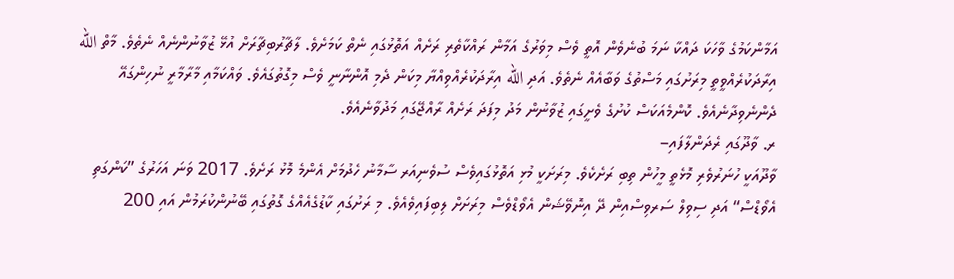އަމާންކަމުގެ ވާހަކަ ދައްކާ ނަމަ ބުނެވެން އޮތީ ވެސް މިވަރުގެ އަމާން ރައްކާތެރި ރަށެއް އަތޮޅުގައި ނެތް ކަމަށެވެ. ލާޗާރުބިޗާރަށް އުޅޭ ޒުވާނުންނެއް ނެތެވެ. މާތް الله އިރާދަކުރެއްވީތީ މިރަށުގައި މަސްތުގެ ވަބާއެއް ނެތެވެ. އަދި الله އިރާދަކުރެއްވިއްޔާ މިކަން ދެމި އޮންނާނީ ވެސް މިގޮތުގައެވެ. ވައްކަމާއި މާރާމާރީ ނުހިންގައޭ ދެންނެވިދާނެއެވެ. ކޮންމެއަކަސް ކުށުގެ ވެށީގައި ޒުވާނުން މަދު މިފަދަ ރަށެއް ރާއްޖޭގައި މަދުވާނެއެވެ.
ރ. ވާދޫގައި ރެދަންލާފައި–
ވާދޫއަކީ ހުނަރުވެރި މޮޅެތީ މީހުން ތިބި ރަށެކެވެ. މިރަށަކީ މުޅި އަތޮޅުގައިވެސް ސުވެނިއަރ ސާމާނު ހެދުމަށް އެންމެ މޮޅު ރަށެވެ. 2017 ވަނަ އަހަރުގެ ”ކަންގަތި އެވޯޑްސް“ އަދި ސިވިލް ސަރވިސްއިން ދޭ އިނޮވޭޝަން އެވޯޑްވެސް މިރަށަށް ލިބިފައިވެއެވެ. މި ރަށުގައި ކާޑުގެއެއްގެ ގޮތުގައި ބޭނުންކުރަމުން އައި 200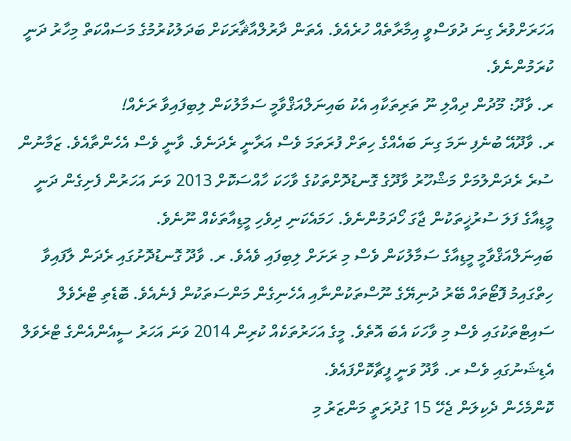އަހަރަށްވުރެ ގިނަ ދުވަސްވީ އިމާރާތެއް ހުރެއެވެ. އެތަން ދާރުލްއާޘާރަކަށް ބަދަލުކުރުމުގެ މަސައްކަތް މިހާރު ދަނީ ކުރަމުންނެވެ.
ރ. ވާދޫ: މޫދުން ދިއްލި ނޫ ތަރިތަކާއި އެކު ބައިނަލްއަޤްވާމީ ސަމާލުކަން ލިބިފައިވާ ރަށެއް!
ރ. ވާދޫއޭ ބުނެފި ނަމަ ގިނަ ބައެއްގެ ހިތަށް ފުރަތަމަ ވެސް އަރާނީ ރެދަނެވެ. ވާނީ ވެސް އެހެންތާއެވެ. ޒަމާނުން ސުރެ ރެދަންލުމަށް މަޝްހޫރު ވާދޫގެ ގޮނޑުދޮށްތަކުގެ ވާހަކަ ހާއްސަކޮށް 2013 ވަނަ އަހަރުން ފެށިގެން ދަނީ މީޑިއާގެ ފަލަ ސުރުޚީތަކުން ޖާގަ ހޯދަމުންނެވެ. ހަމައެކަނި ދިވެހި މީޑިއާތަކެއް ނޫނެވެ.
ބައިނަލްއަޤްވާމީ މީޑިއާގެ ސަމާލުކަން ވެސް މި ރަށަށް ލިބިފައި ވެއެވެ. ރ. ވާދޫ ގޮނޑުދޮށުގައި ރެދަން ލާފައިވާ ހިތްގައިމު ފޮޓޯތައް ބޭރު ދުނިޔޭގެ ނޫސްތަކުންނާއި އެހެނިގެން މަންސަތަކުން ފެނެއެވެ. ބޮޑެތި ޓްރެވެލް ސައިޓްތަކުގައި ވެސް މި ވާހަކަ އެބަ އޮތެވެ. މީގެ އަހަރުތަކެއް ކުރިން 2014 ވަނަ އަހަރު ސީއެންއެންގެ ޓްރެވަލް އެޑިޝަނުގައި ވެސް ރ. ވާދޫ ވަނީ ފީޗާކޮށްފައެވެ.
ކޮންމެހެން ދެކިލަން ޖެހޭ 15 ގުދުރަތީ މަންޒަރު މި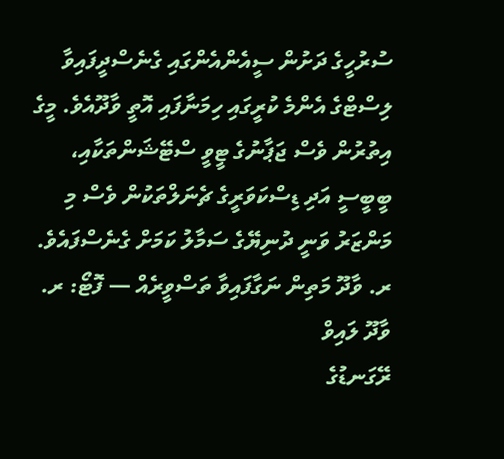ސުރުހީގެ ދަށުން ސީއެންއެންގައި ގެނެސްދީފައިވާ ލިސްޓްގެ އެންމެ ކުރީގައި ހިމަނާފައި އޮތީ ވާދޫއެވެ. މީގެ އިތުރުން ވެސް ޖަޕާނުގެ ޓީވީ ސްޓޭޝަންތަކާއި، ބީބީސީ އަދި ޑިސްކަވަރީގެ ޗެނަލްތަކުން ވެސް މި މަންޒަރު ވަނީ ދުނިޔޭގެ ސަމާލު ކަމަށް ގެނެސްފައެވެ.
ރ. ވާދޫ މަތިން ނަގާފައިވާ ތަސްވީރެއް — ފޮޓޯ: ރ. ވާދޫ ލައިވް
ރޭގަނޑުގެ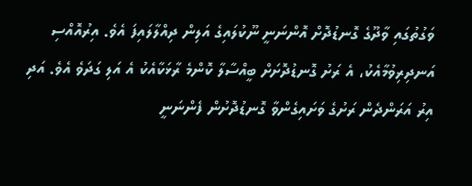ވަގުތުގައި ވާދޫގެ ގޮނޑުދޮށް އޮންނަނީ ނޫކުލައިގެ އަލިން ދިއްލާލައިފަ އެވެ. އިރުއޮއްސި އަނދިރިވުމާއެކު، އެ ރަށު ގޮނޑުދޮށަށް ބީއްސާލާ ކޮންމެ ރާޅަކާއެކު އެ އަލި ގަދަވެ އެވެ. އަދި އިރު އަރަންދެން ރަށުގެ ވަށައިގެންވާ ގޮނޑުދޮށުން ފެންނަނީ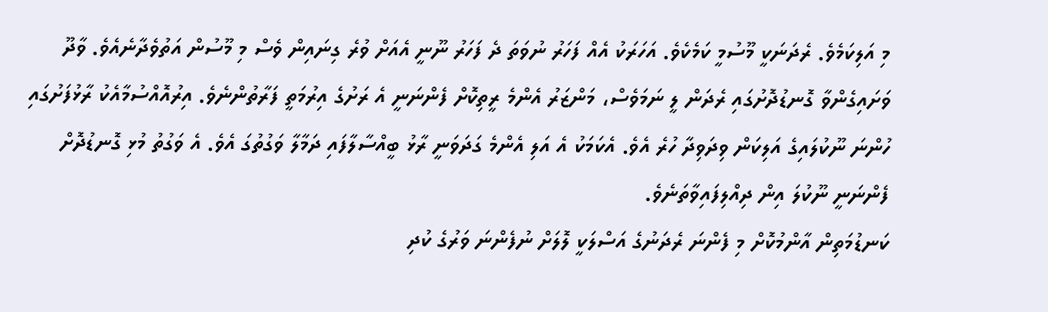މި އަލިކަމެވެ. ރެދަނަކީ މޫސުމީ ކަމެކެވެ. އަހަރަކު އެއް ފަހަރު ނުވަތަ ދެ ފަހަރު ނޫނީ އެއަށް ވުރެ ގިނައިން ވެސް މި މޫސުން އަތުވެދާނެއެވެ. ވާދޫ ވަށައިގެންވާ ގޮނޑުދޮށުގައި ރެދަން ލީ ނަމަވެސް، މަންޒަރު އެންމެ ރީތިކޮށް ފެންނަނީ އެ ރަށުގެ އިރުމަތީ ފަރާތުންނެވެ. އިރުއޮއްސުމާއެކު ރާޅުފަށުގައި ހުންނަ ނޫކުލައިގެ އަލިކަން ވިދަވިދާ ހުރެ އެވެ. އެކަމަކު އެ އަލި އެންމެ ގަދަވަނީ ރާޅު ބީއްސާލާފައި ދަމާލާ ވަގުތުގަ އެވެ. އެ ވަގުތު މުޅި ގޮނޑުދޮށް ފެންނަނީ ނޫކުލަ އިން ދިއްލިފައިވާތަނެވެ.
ކަނޑުމަތިން އާންމުކޮށް މި ފެންނަ ރެދަނުގެ އަސްލަކީ ލޮލަށް ނުފެންނަ ވަރުގެ ކުދި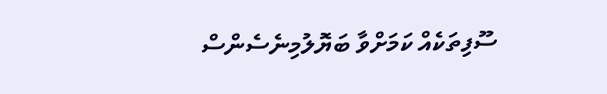ސޫފިތަކެއް ކަމަށްވާ ބަޔޮލުމިނެސެންސް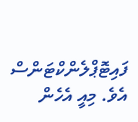ފައިޓޮޕްލެންކްޓަންސް އެވެ. މިއީ އެހެން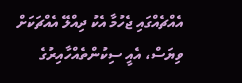އެއްޗެއްގައި ޖެހުމާ އެކު ދިއްލޭ އެއްޗަކަށް ވިޔަސް، އެއީ ސިކުންތެއްހާއިރުގެ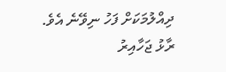ދިއްލުމަކަށް ފަހު ނިވޭނެ އެވެ. ރާޅު ޖަހާއިރު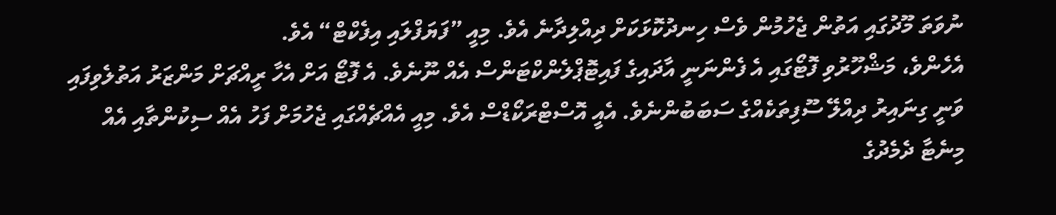ނުވަތަ މޫދުގައި އަތުން ޖެހުމުން ވެސް ހިނދުކޮޅަކަށް ދިއްލިދާނެ އެވެ. މިއީ ”ފަޔަފްލައި އިފެކްޓް“ އެވެ.
އެހެންވެ، މަޝްހޫރުވި ފޮޓޯގައި އެ ފެންނަނީ އާދައިގެ ފައިޓޮޕްލެންކްޓަންސް އެއް ނޫނެވެ. އެ ފޮޓޯ އަށް އެހާ ރީއްޗަށް މަންޒަރު އަތުލެވިފައި ވަނީ ގިނައިރު ދިއްލޭ ސޫފިތަކެއްގެ ސަބަބުންނެވެ. އެއީ އޮސްޓްރަކޯޑްސް އެވެ. މިއީ އެއްޗެއްގައި ޖެހުމަށް ފަހު އެއް ސިކުންތާއި އެއް މިނެޓާ ދެމެދުގެ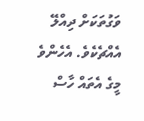ވަގުތަކަށް ދިއްލޭ އެއްޗެކެވެ. އެހެންވެ މީގެ އެތައް ހާސް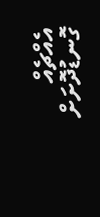އެއްޗެއް ގޮނޑުދޮށަށް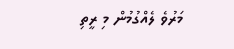މަރުވެ ލެއްގުމުން މި ރީތި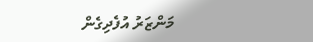މަންޒަރު އުފެދިގެން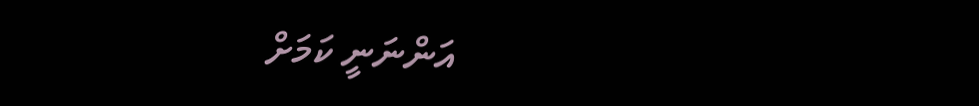އަންނަނީ ކަމަށް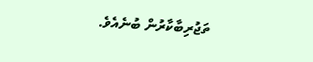ތަޖުރިބާކާރުން ބުނެއެވެ.